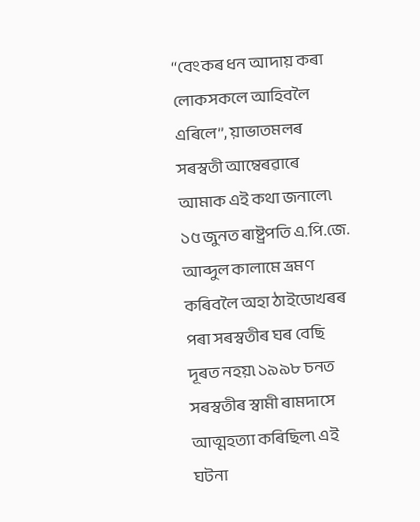‘‘বেংকৰ ধন আদায় কৰা লোকসকলে আহিবলৈ এৰিলে’’, য়াভাতমলৰ সৰস্বতী আম্বেৰৱাৰে আমাক এই কথা জনালে৷ ১৫ জুনত ৰাষ্ট্ৰপতি এ.পি.জে. আব্দুল কালামে ভ্ৰমণ কৰিবলৈ অহা ঠাইডোখৰৰ পৰা সৰস্বতীৰ ঘৰ বেছি দূৰত নহয়৷ ১৯৯৮ চনত সৰস্বতীৰ স্বামী ৰামদাসে আত্মহত্যা কৰিছিল৷ এই ঘটনা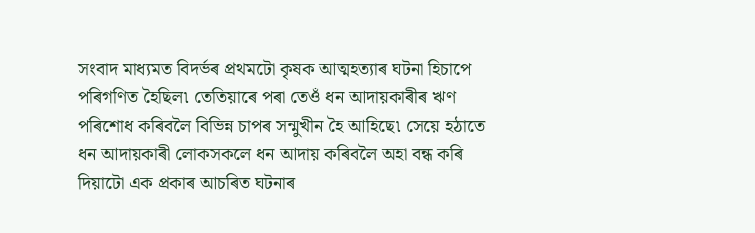সংবাদ মাধ্যমত বিদৰ্ভৰ প্ৰথমটো কৃষক আত্মহত্যাৰ ঘটনা হিচাপে পৰিগণিত হৈছিল৷ তেতিয়াৰে পৰা তেওঁ ধন আদায়কাৰীৰ ঋণ পৰিশোধ কৰিবলৈ বিভিন্ন চাপৰ সন্মুখীন হৈ আহিছে৷ সেয়ে হঠাতে ধন আদায়কাৰী লোকসকলে ধন আদায় কৰিবলৈ অহা বন্ধ কৰি দিয়াটো এক প্ৰকাৰ আচৰিত ঘটনাৰ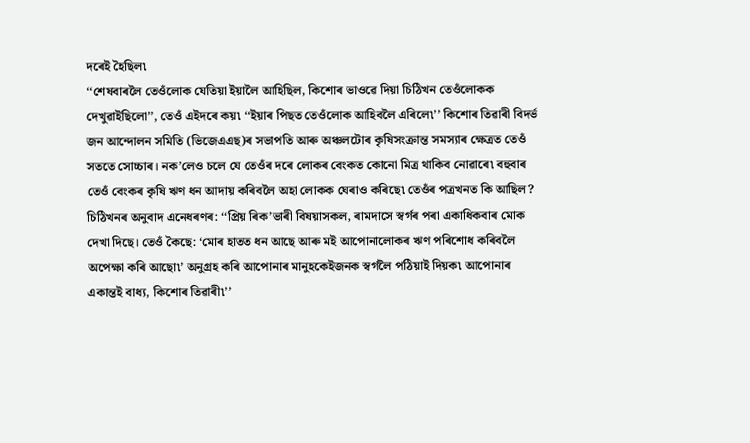দৰেই হৈছিল৷
‘‘শেষবাৰলৈ তেওঁলোক যেতিয়া ইয়ালৈ আহিছিল, কিশোৰ ভাওৱে দিয়া চিঠিখন তেওঁলোকক দেখুৱাইছিলো’’, তেওঁ এইদৰে কয়৷ ‘‘ইয়াৰ পিছত তেওঁলোক আহিবলৈ এৰিলে৷’’ কিশোৰ তিৱাৰী বিদৰ্ভ জন আন্দোলন সমিতি (ভিজেএএছ)ৰ সভাপতি আৰু অঞ্চলটোৰ কৃষিসংক্ৰান্ত সমস্যাৰ ক্ষেত্ৰত তেওঁ সততে সোচ্চাৰ। নক’লেও চলে যে তেওঁৰ দৰে লোকৰ বেংকত কোনো মিত্ৰ থাকিব নোৱাৰে৷ বহুবাৰ তেওঁ বেংকৰ কৃষি ঋণ ধন আদায় কৰিবলৈ অহা লোকক ঘেৰাও কৰিছে৷ তেওঁৰ পত্ৰখনত কি আছিল?
চিঠিখনৰ অনুবাদ এনেধৰণৰ: ‘‘প্ৰিয় ৰিক’ভাৰী বিষয়াসকল, ৰামদাসে স্বৰ্গৰ পৰা একাধিকবাৰ মোক দেখা দিছে। তেওঁ কৈছে: ‘মোৰ হাতত ধন আছে আৰু মই আপোনালোকৰ ঋণ পৰিশোধ কৰিবলৈ অপেক্ষা কৰি আছো৷’ অনুগ্ৰহ কৰি আপোনাৰ মানুহকেইজনক স্বৰ্গলৈ পঠিয়াই দিয়ক৷ আপোনাৰ একান্তই বাধ্য, কিশোৰ তিৱাৰী৷’’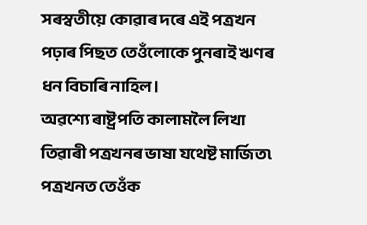সৰস্বতীয়ে কোৱাৰ দৰে এই পত্ৰখন পঢ়াৰ পিছত তেওঁলোকে পুনৰাই ঋণৰ ধন বিচাৰি নাহিল।
অৱশ্যে ৰাষ্ট্ৰপতি কালামলৈ লিখা তিৱাৰী পত্ৰখনৰ ভাষা যথেষ্ট মাৰ্জিত৷ পত্ৰখনত তেওঁক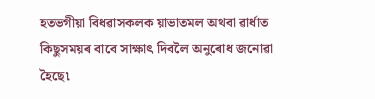হতভগীয়া বিধৱাসকলক য়াভাতমল অথবা ৱাৰ্ধাত কিছুসময়ৰ বাবে সাক্ষাৎ দিবলৈ অনুৰোধ জনোৱা হৈছে৷